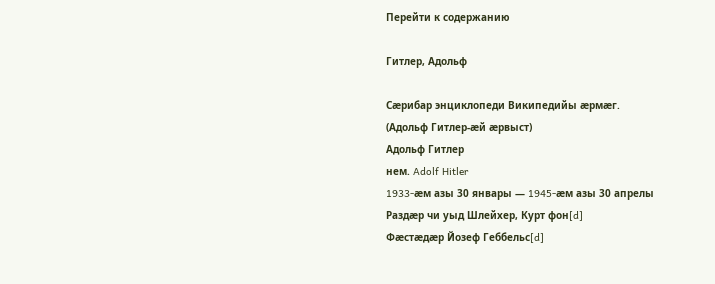Перейти к содержанию

Гитлер, Адольф

Сæрибар энциклопеди Википедийы æрмæг.
(Адольф Гитлер-æй æрвыст)
Адольф Гитлер
нем. Adolf Hitler
1933-æм азы 30 январы — 1945-æм азы 30 апрелы
Раздæр чи уыд Шлейхер, Курт фон[d]
Фæстæдæр Йозеф Геббельс[d]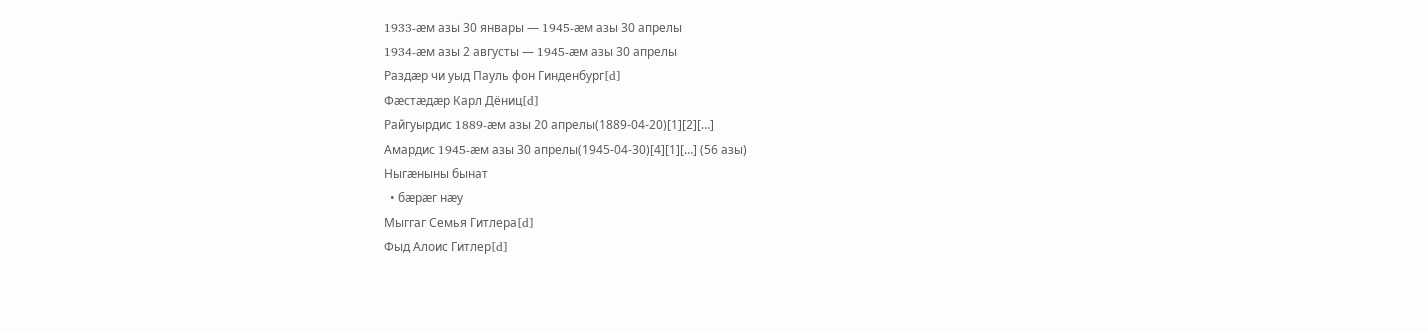1933-æм азы 30 январы — 1945-æм азы 30 апрелы
1934-æм азы 2 августы — 1945-æм азы 30 апрелы
Раздæр чи уыд Пауль фон Гинденбург[d]
Фæстæдæр Карл Дёниц[d]
Райгуырдис 1889-æм азы 20 апрелы(1889-04-20)[1][2][…]
Амардис 1945-æм азы 30 апрелы(1945-04-30)[4][1][…] (56 азы)
Ныгæныны бынат
  • бæрæг нæу
Мыггаг Семья Гитлера[d]
Фыд Алоис Гитлер[d]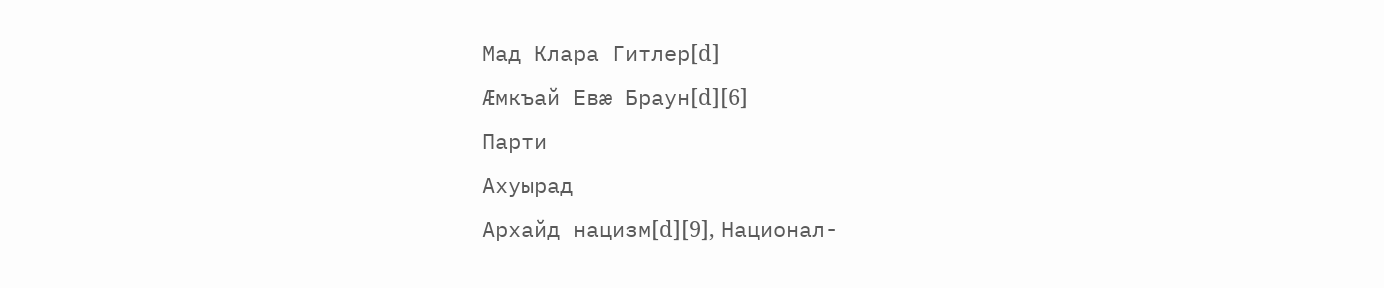Мад Клара Гитлер[d]
Æмкъай Евæ Браун[d][6]
Парти
Ахуырад
Архайд нацизм[d][9], Национал-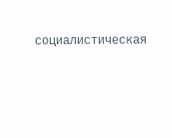социалистическая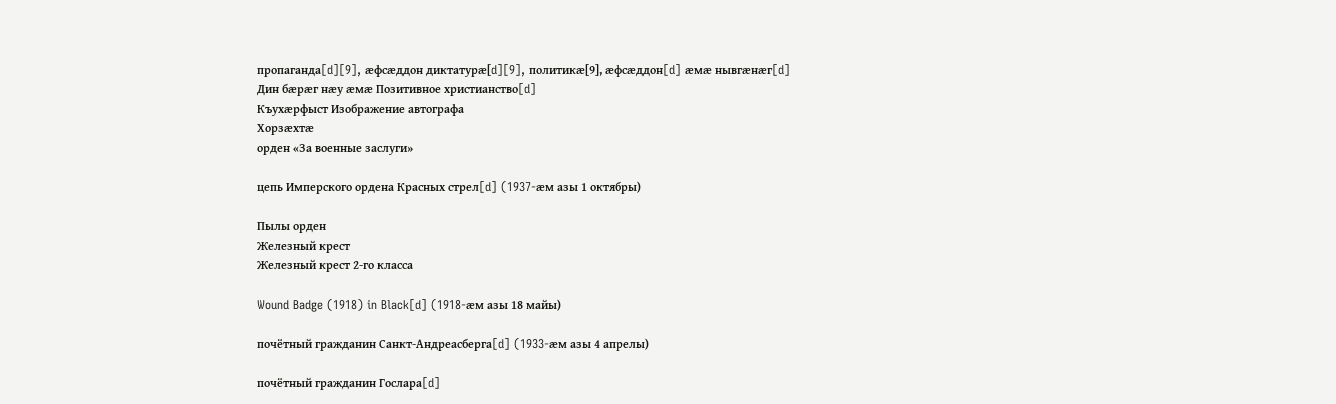пропаганда[d][9], æфсæддон диктатурæ[d][9], политикæ[9], æфсæддон[d] æмæ нывгæнæг[d]
Дин бæрæг нæу æмæ Позитивное христианство[d]
Къухæрфыст Изображение автографа
Хорзæхтæ
орден «За военные заслуги»

цепь Имперского ордена Красных стрел[d] (1937-æм азы 1 октябры)

Пылы орден
Железный крест
Железный крест 2-го класса

Wound Badge (1918) in Black[d] (1918-æм азы 18 майы)

почётный гражданин Санкт-Андреасберга[d] (1933-æм азы 4 апрелы)

почётный гражданин Гослара[d]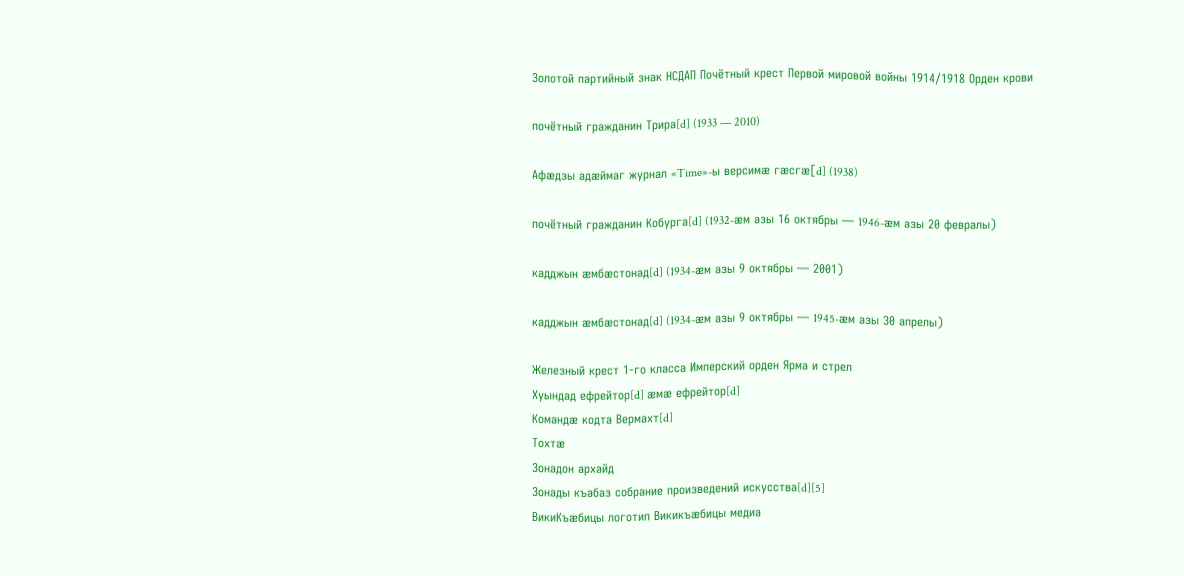Золотой партийный знак НСДАП Почётный крест Первой мировой войны 1914/1918 Орден крови

почётный гражданин Трира[d] (1933 — 2010)

Афæдзы адæймаг журнал «Time»-ы версимæ гæсгæ[d] (1938)

почётный гражданин Кобурга[d] (1932-æм азы 16 октябры — 1946-æм азы 20 февралы)

кадджын æмбæстонад[d] (1934-æм азы 9 октябры — 2001)

кадджын æмбæстонад[d] (1934-æм азы 9 октябры — 1945-æм азы 30 апрелы)

Железный крест 1-го класса Имперский орден Ярма и стрел
Хуындад ефрейтор[d] æмæ ефрейтор[d]
Командæ кодта Вермахт[d]
Тохтæ
Зонадон архайд
Зонады къабаз собрание произведений искусства[d][5]
ВикиКъæбицы логотип Викикъæбицы медиа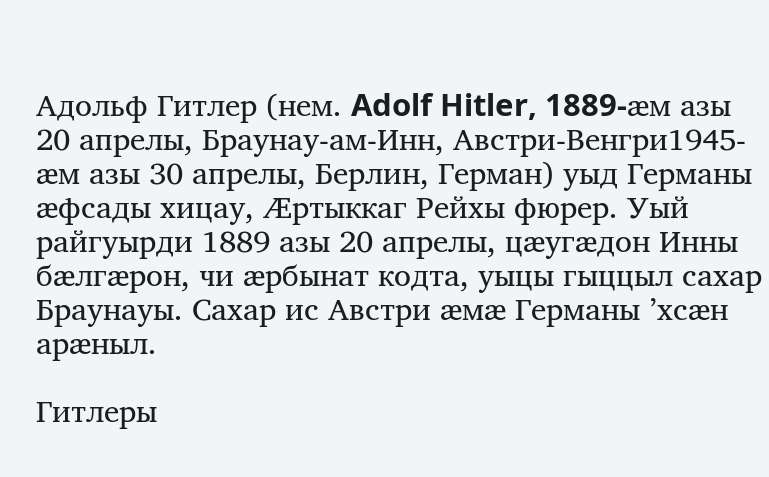Адольф Гитлер (нем. Adolf Hitler, 1889-æм азы 20 апрелы, Браунау-ам-Инн, Австри-Венгри1945-æм азы 30 апрелы, Берлин, Герман) уыд Германы æфсады хицау, Æртыккаг Рейхы фюрер. Уый райгуырди 1889 азы 20 апрелы, цæугæдон Инны бæлгæрон, чи æрбынат кодта, уыцы гыццыл сахар Браунауы. Сахар ис Австри æмæ Германы ’хсæн арæныл.

Гитлеры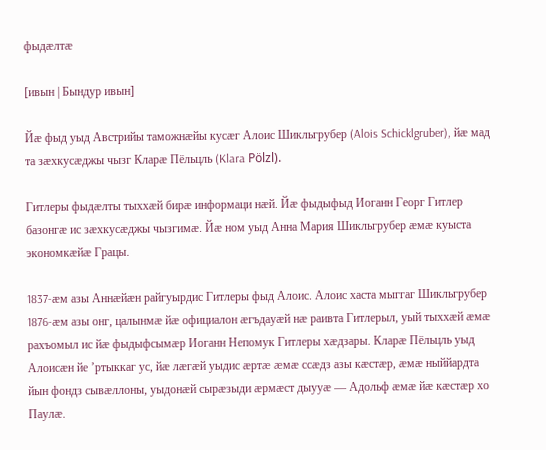фыдæлтæ

[ивын | Бындур ивын]

Йæ фыд уыд Австрийы таможнæйы кусæг Алоис Шикльгрубер (Alois Schicklgruber), йæ мад та зæхкусæджы чызг Кларæ Пёльцль (Klara Pölzl).

Гитлеры фыдæлты тыххæй бирæ информаци нæй. Йæ фыдыфыд Иоганн Георг Гитлер базонгæ ис зæхкусæджы чызгимæ. Йæ ном уыд Анна Мария Шикльгрубер æмæ куыста экономкæйæ Грацы.

1837-æм азы Аннæйæн райгуырдис Гитлеры фыд Алоис. Алоис хаста мыггаг Шикльгрубер 1876-æм азы онг, цалынмæ йæ официалон æгъдауæй нæ раивта Гитлерыл, уый тыххæй æмæ рахъомыл ис йæ фыдыфсымæр Иоганн Непомук Гитлеры хæдзары. Кларæ Пёльцль уыд Алоисæн йе ’ртыккаг ус, йæ лæгæй уыдис æртæ æмæ ссæдз азы кæстæр, æмæ ныййардта йын фондз сывæллоны, уыдонæй сырæзыди æрмæст дыууæ — Адольф æмæ йæ кæстæр хо Паулæ.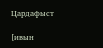Цардафыст

[ивын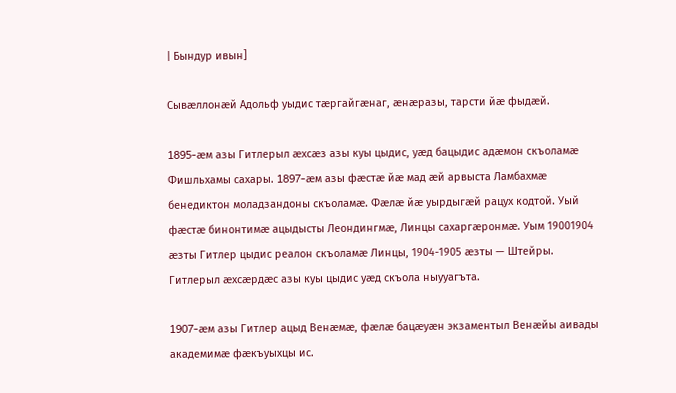| Бындур ивын]

Сывæллонæй Адольф уыдис тæргайгæнаг, æнæразы, тарсти йæ фыдæй.

1895-æм азы Гитлерыл æхсæз азы куы цыдис, уæд бацыдис адæмон скъоламæ Фишльхамы сахары. 1897-æм азы фæстæ йæ мад æй арвыста Ламбахмæ бенедиктон моладзандоны скъоламæ. Фæлæ йæ уырдыгæй рацух кодтой. Уый фæстæ бинонтимæ ацыдысты Леондингмæ, Линцы сахаргæронмæ. Уым 19001904 æзты Гитлер цыдис реалон скъоламæ Линцы, 1904-1905 æзты — Штейры. Гитлерыл æхсæрдæс азы куы цыдис уæд скъола ныууагъта.

1907-æм азы Гитлер ацыд Венæмæ, фæлæ бацæуæн экзаментыл Венæйы аивады академимæ фæкъуыхцы ис.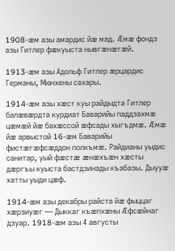1908-æм азы амардис йæ мад. Æмæ фондз азы Гитлер фæкуыста нывгæнæгæй.

1913-æм азы Адольф Гитлер æрцардис Германы, Мюнхены сахары.

1914-æм азы хæст куы райдыдта Гитлер балæвæрдта курдиат Баварийы паддзахмæ цæмæй йæ бахæссой æфсады хыгъдмæ. Æмæ йæ арвыстой 16-æм Баварийы фистæгæфсæддон полкъмæ. Райдианы уыдис санитар, уый фæстæ æнæхъæн хæсты дæргъы куыста бастдзинады къабазы. Дыууæ хатты уыди цæф.

1914-æм азы декабры райста йæ фыццаг хæрзиуæг — Дыккаг къæпхæны Æфсæйнаг дзуар. 1918-æм азы 4 августы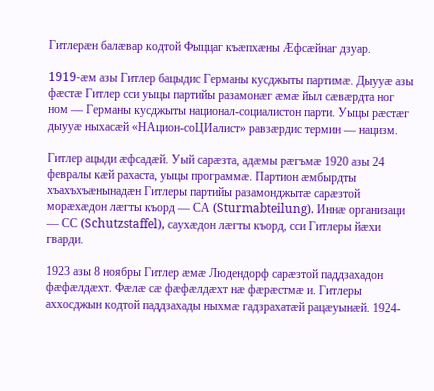Гитлерæн балæвар кодтой Фыццаг къæпхæны Æфсæйнаг дзуар.

1919-æм азы Гитлер бацыдис Германы кусджыты партимæ. Дыууæ азы фæстæ Гитлер сси уыцы партийы разамонæг æмæ йыл сæвæрдта ног ном — Германы кусджыты национал-социалистон парти. Уыцы рæстæг дыууæ ныхасæй «НАцион-соЦИалист» равзæрдис термин — нацизм.

Гитлер ацыди æфсадæй. Уый сарæзта, адæмы рæгъмæ 1920 азы 24 февралы кæй рахаста, уыцы программæ. Партион æмбырдты хъахъхъæнынадæн Гитлеры партийы разамонджытæ сарæзтой морæхæдон лæгты къорд — СА (Sturmabteilung). Иннæ организаци — СС (Schutzstaffel), саухæдон лæгты къорд, сси Гитлеры йæхи гварди.

1923 азы 8 ноябры Гитлер æмæ Людендорф сарæзтой паддзахадон фæфæлдæхт. Фæлæ сæ фæфæлдæхт нæ фæрæстмæ и. Гитлеры аххосджын кодтой паддзахады ныхмæ гадзрахатæй рацæуынæй. 1924-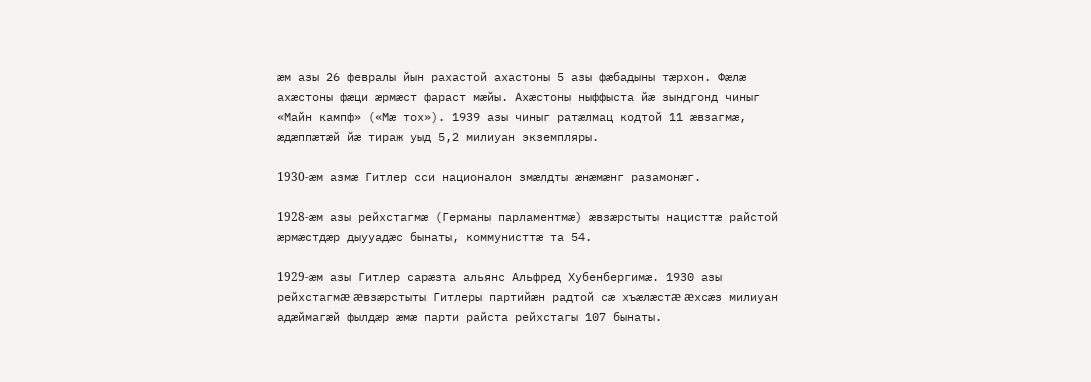æм азы 26 февралы йын рахастой ахастоны 5 азы фæбадыны тæрхон. Фæлæ ахæстоны фæци æрмæст фараст мæйы. Ахæстоны ныффыста йæ зындгонд чиныг «Майн кампф» («Мæ тох»). 1939 азы чиныг ратæлмац кодтой 11 æвзагмæ, æдæппæтæй йæ тираж уыд 5,2 милиуан экземпляры.

1930-æм азмæ Гитлер сси националон змæлдты æнæмæнг разамонæг.

1928-æм азы рейхстагмæ (Германы парламентмæ) æвзæрстыты нацисттæ райстой æрмæстдæр дыууадæс бынаты, коммунисттæ та 54.

1929-æм азы Гитлер сарæзта альянс Альфред Хубенбергимæ. 1930 азы рейхстагмæ æвзæрстыты Гитлеры партийæн радтой сæ хъæлæстæ æхсæз милиуан адæймагæй фылдæр æмæ парти райста рейхстагы 107 бынаты.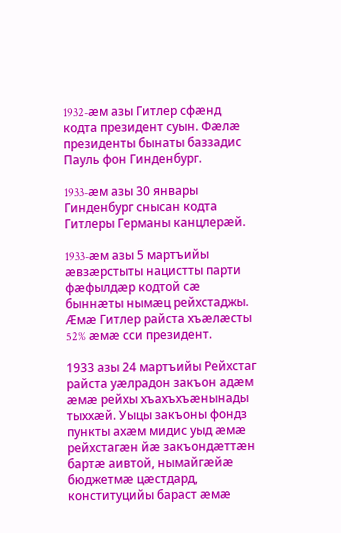1932-æм азы Гитлер сфæнд кодта президент суын. Фæлæ президенты бынаты баззадиc Пауль фон Гинденбург.

1933-æм азы 30 январы Гинденбург снысан кодта Гитлеры Германы канцлерæй.

1933-æм азы 5 мартъийы æвзæрстыты нацистты парти фæфылдæр кодтой сæ быннæты нымæц рейхстаджы. Æмæ Гитлер райста хъæлæсты 52% æмæ сси президент.

1933 азы 24 мартъийы Рейхстаг райста уæлрадон закъон адæм æмæ рейхы хъахъхъæнынады тыххæй. Уыцы закъоны фондз пункты ахæм мидис уыд æмæ рейхстагæн йæ закъондæттæн бартæ аивтой, нымайгæйæ бюджетмæ цæстдард, конституцийы бараст æмæ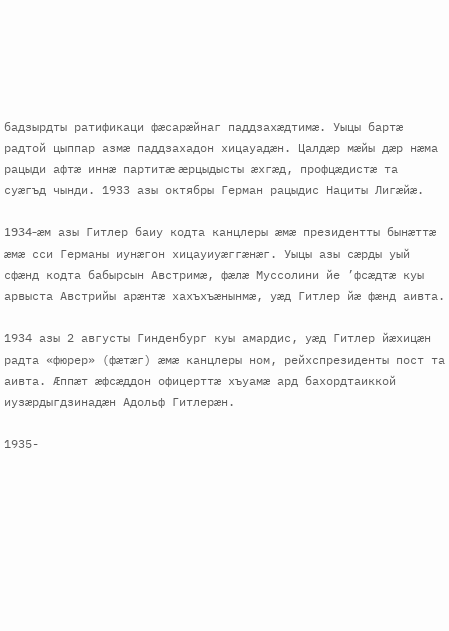бадзырдты ратификаци фæсарæйнаг паддзахæдтимæ. Уыцы бартæ радтой цыппар азмæ паддзахадон хицауадæн. Цалдæр мæйы дæр нæма рацыди афтæ иннæ партитæ æрцыдысты æхгæд, профцæдистæ та суæгъд чынди. 1933 азы октябры Герман рацыдис Нациты Лигæйæ.

1934-æм азы Гитлер баиу кодта канцлеры æмæ президентты бынæттæ æмæ сси Германы иунæгон хицауиуæггæнæг. Уыцы азы сæрды уый сфæнд кодта бабырсын Австримæ, фæлæ Муссолини йе ’фсæдтæ куы арвыста Австрийы арæнтæ хахъхъæнынмæ, уæд Гитлер йæ фæнд аивта.

1934 азы 2 августы Гинденбург куы амардис, уæд Гитлер йæхицæн радта «фюрер» (фæтæг) æмæ канцлеры ном, рейхспрезиденты пост та аивта. Æппæт æфсæддон офицерттæ хъуамæ ард бахордтаиккой иузæрдыгдзинадæн Адольф Гитлерæн.

1935-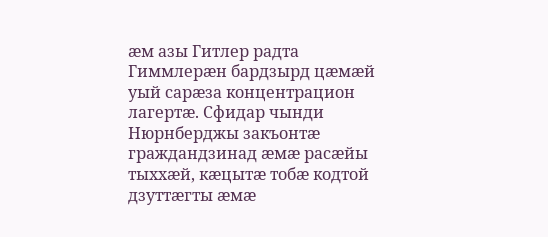æм азы Гитлер радта Гиммлерæн бардзырд цæмæй уый сарæза концентрацион лагертæ. Сфидар чынди Нюрнберджы закъонтæ граждандзинад æмæ расæйы тыххæй, кæцытæ тобæ кодтой дзуттæгты æмæ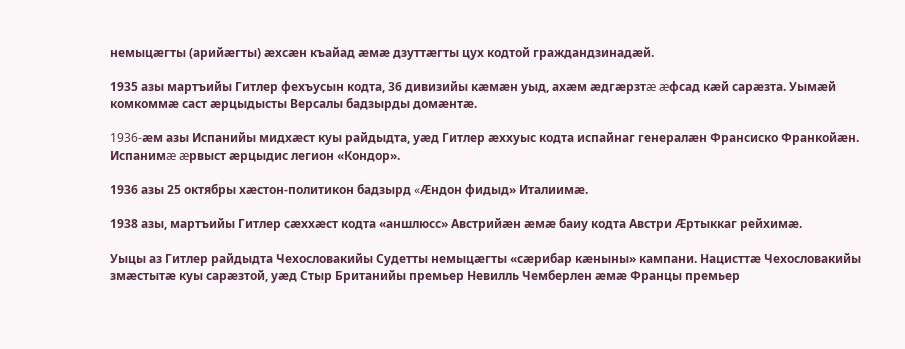немыцæгты (арийæгты) æхсæн къайад æмæ дзуттæгты цух кодтой граждандзинадæй.

1935 азы мартъийы Гитлер фехъусын кодта, 36 дивизийы кæмæн уыд, ахæм æдгæрзтæ æфсад кæй сарæзта. Уымæй комкоммæ саст æрцыдысты Версалы бадзырды домæнтæ.

1936-æм азы Испанийы мидхæст куы райдыдта, уæд Гитлер æххуыс кодта испайнаг генералæн Франсиско Франкойæн. Испанимæ æрвыст æрцыдис легион «Кондор».

1936 азы 25 октябры хæстон-политикон бадзырд «Æндон фидыд» Италиимæ.

1938 азы, мартъийы Гитлер сæххæст кодта «аншлюсс» Австрийæн æмæ баиу кодта Австри Æртыккаг рейхимæ.

Уыцы аз Гитлер райдыдта Чехословакийы Судетты немыцæгты «сæрибар кæныны» кампани. Нацисттæ Чехословакийы змæстытæ куы сарæзтой, уæд Стыр Британийы премьер Невилль Чемберлен æмæ Францы премьер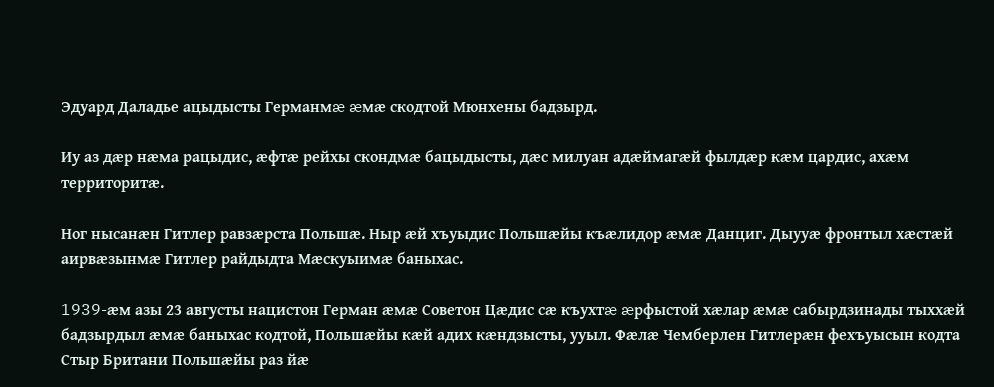Эдуард Даладье ацыдысты Германмæ æмæ скодтой Мюнхены бадзырд.

Иу аз дæр нæма рацыдиc, æфтæ рейхы скондмæ бацыдысты, дæс милуан адæймагæй фылдæр кæм цардиc, ахæм территоритæ.

Ног нысанæн Гитлер равзæрста Польшæ. Ныр æй хъуыдис Польшæйы къæлидор æмæ Данциг. Дыууæ фронтыл хæстæй аирвæзынмæ Гитлер райдыдта Мæскуыимæ баныхас.

1939-æм азы 23 августы нацистон Герман æмæ Советон Цæдис сæ къухтæ æрфыстой хæлар æмæ сабырдзинады тыххæй бадзырдыл æмæ баныхас кодтой, Польшæйы кæй адих кæндзысты, ууыл. Фæлæ Чемберлен Гитлерæн фехъуысын кодта Стыр Британи Польшæйы раз йæ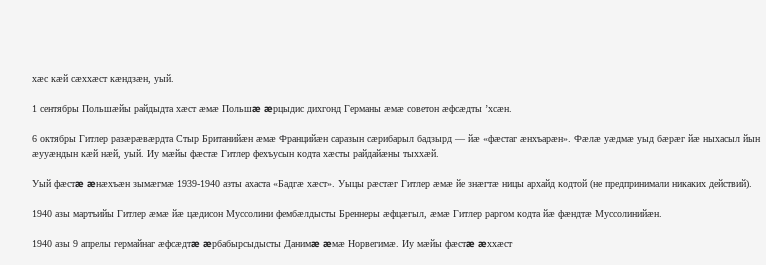хæс кæй сæххæст кæндзæн, уый.

1 сентябры Польшæйы райдыдта хæст æмæ Польшæ æрцыдис дихгонд Германы æмæ советон æфсæдты ’хсæн.

6 октябры Гитлер разæрæвæрдта Стыр Британийæн æмæ Францийæн саразын сæрибарыл бадзырд — йæ «фæстаг æнхъарæн». Фæлæ уæдмæ уыд бæрæг йæ ныхасыл йын æууæндын кæй нæй, уый. Иу мæйы фæстæ Гитлер фехъусын кодта хæсты райдайæны тыххæй.

Уый фæстæ æнæхъæн зымæгмæ 1939-1940 азты ахаста «Бадгæ хæст». Уыцы рæстæг Гитлер æмæ йе знæгтæ ницы архайд кодтой (не предпринимали никаких действий).

1940 азы мартъийы Гитлер æмæ йæ цæдисон Муссолини фембæлдысты Бреннеры æфцæгыл, æмæ Гитлер раргом кодта йæ фæндтæ Муссолинийæн.

1940 азы 9 апрелы гермайнаг æфсæдтæ æрбабырсыдысты Данимæ æмæ Норвегимæ. Иу мæйы фæстæ æххæст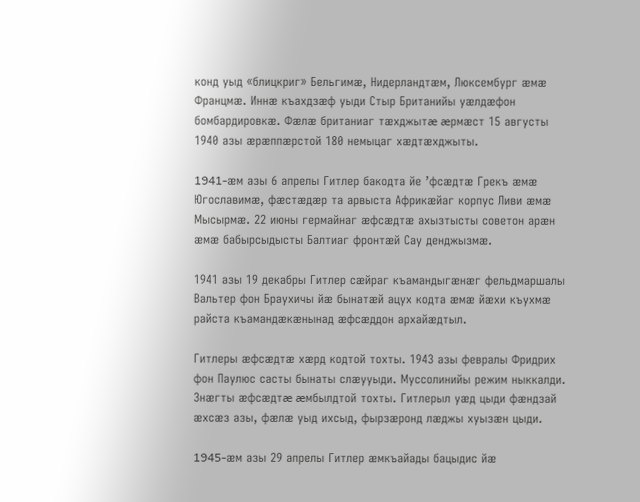конд уыд «блицкриг» Бельгимæ, Нидерландтæм, Люксембург æмæ Францмæ. Иннæ къахдзæф уыди Стыр Британийы уæлдæфон бомбардировкæ. Фæлæ британиаг тæхджытæ æрмæст 15 августы 1940 азы æрæппæрстой 180 немыцаг хæдтæхджыты.

1941-æм азы 6 апрелы Гитлер бакодта йе ’фсæдтæ Грекъ æмæ Югославимæ, фæстæдæр та арвыста Африкæйаг корпус Ливи æмæ Мысырмæ. 22 июны гермайнаг æфсæдтæ ахызтысты советон арæн æмæ бабырсыдысты Балтиаг фронтæй Сау денджызмæ.

1941 азы 19 декабры Гитлер сæйраг къамандыгæнæг фельдмаршалы Вальтер фон Браухичы йæ бынатæй ацух кодта æмæ йæхи къухмæ райста къамандæкæнынад æфсæддон архайæдтыл.

Гитлеры æфсæдтæ хæрд кодтой тохты. 1943 азы февралы Фридрих фон Паулюс састы бынаты слæууыди. Муссолинийы режим ныккалди. Знæгты æфсæдтæ æмбылдтой тохты. Гитлерыл уæд цыди фæндзай æхсæз азы, фæлæ уыд ихсыд, фырзæронд лæджы хуызæн цыди.

1945-æм азы 29 апрелы Гитлер æмкъайады бацыдис йæ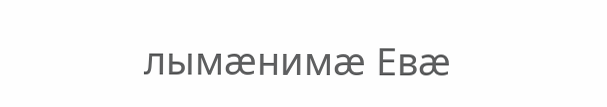лымæнимæ Евæ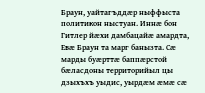Браун, уайтагъддæр ныффыста политикон ныстуан. Иннæ бон Гитлер йæхи дамбацайæ амардта, Евæ Браун та марг банызта. Сæ марды буæрттæ баппæрстой бæласдоны территорийыл цы дзыхъхъ уыдис, уырдæм æмæ сæ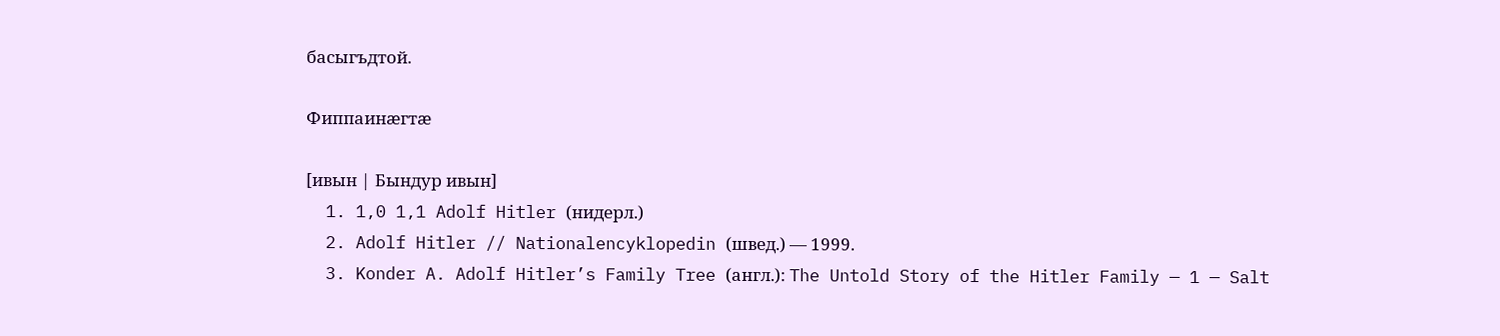басыгъдтой.

Фиппаинæгтæ

[ивын | Бындур ивын]
  1. 1,0 1,1 Adolf Hitler (нидерл.)
  2. Adolf Hitler // Nationalencyklopedin (швед.) — 1999.
  3. Konder A. Adolf Hitler’s Family Tree (англ.): The Untold Story of the Hitler Family — 1 — Salt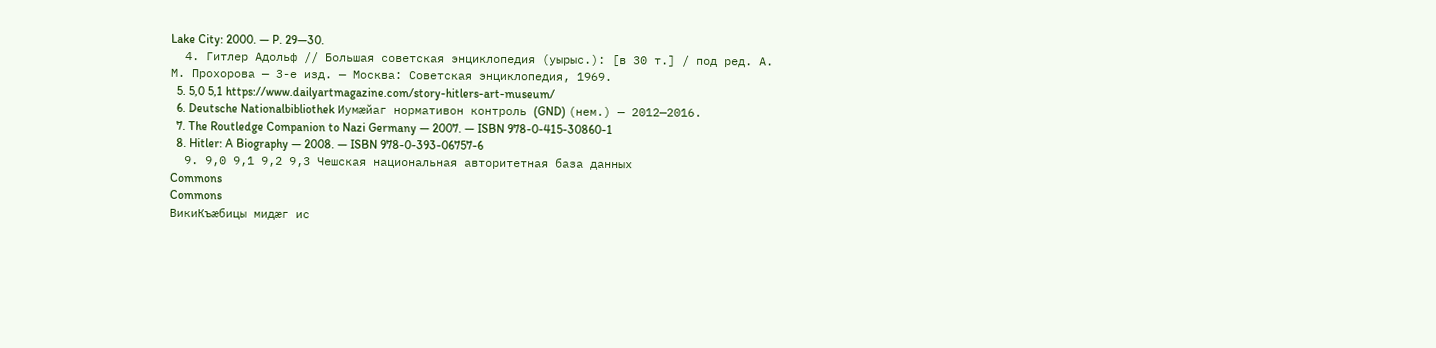Lake City: 2000. — P. 29—30.
  4. Гитлер Адольф // Большая советская энциклопедия (уырыс.): [в 30 т.] / под ред. А. М. Прохорова — 3-е изд. — Москва: Советская энциклопедия, 1969.
  5. 5,0 5,1 https://www.dailyartmagazine.com/story-hitlers-art-museum/
  6. Deutsche Nationalbibliothek Иумæйаг нормативон контроль (GND) (нем.) — 2012—2016.
  7. The Routledge Companion to Nazi Germany — 2007. — ISBN 978-0-415-30860-1
  8. Hitler: A Biography — 2008. — ISBN 978-0-393-06757-6
  9. 9,0 9,1 9,2 9,3 Чешская национальная авторитетная база данных
Commons
Commons
ВикиКъæбицы мидæг ис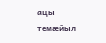ацы темæйыл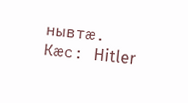нывтæ.
Кæс: Hitler